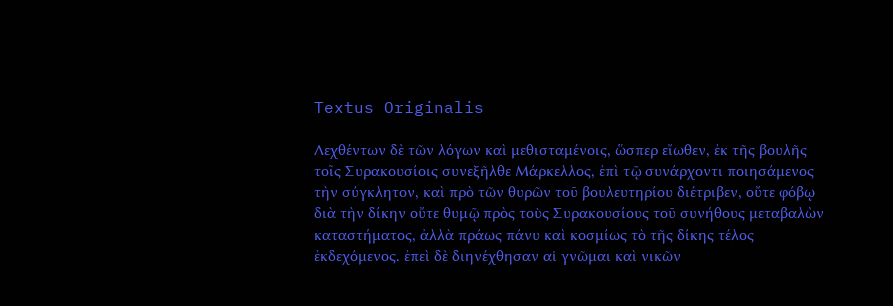Textus Originalis

Λεχθέντων δὲ τῶν λόγων καὶ μεθισταμένοις, ὥσπερ εἴωθεν, ἐκ τῆς βουλῆς τοῖς Συρακουσίοις συνεξῆλθε Μάρκελλος, ἐπὶ τῷ συνάρχοντι ποιησάμενος τὴν σύγκλητον, καὶ πρὸ τῶν θυρῶν τοῦ βουλευτηρίου διέτριβεν, οὔτε φόβῳ διὰ τὴν δίκην οὔτε θυμῷ πρὸς τοὺς Συρακουσίους τοῦ συνήθους μεταβαλὼν καταστήματος, ἀλλὰ πράως πάνυ καὶ κοσμίως τὸ τῆς δίκης τέλος ἐκδεχόμενος. ἐπεὶ δὲ διηνέχθησαν αἱ γνῶμαι καὶ νικῶν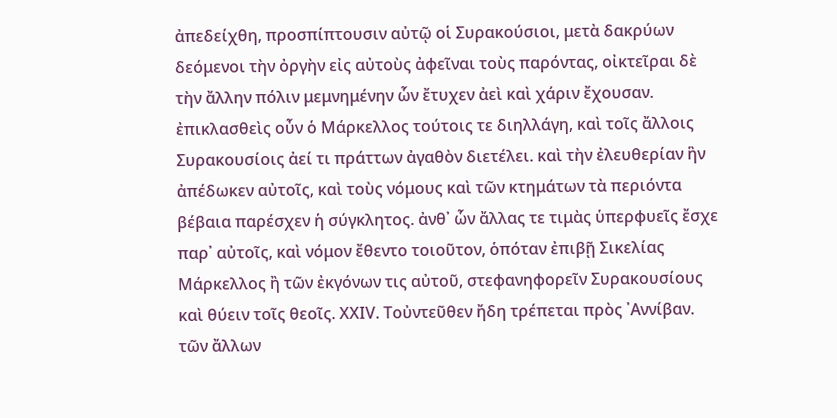ἀπεδείχθη, προσπίπτουσιν αὐτῷ οἱ Συρακούσιοι, μετὰ δακρύων δεόμενοι τὴν ὀργὴν εἰς αὐτοὺς ἀφεῖναι τοὺς παρόντας, οἰκτεῖραι δὲ τὴν ἄλλην πόλιν μεμνημένην ὧν ἔτυχεν ἀεὶ καὶ χάριν ἔχουσαν. ἐπικλασθεὶς οὖν ὁ Μάρκελλος τούτοις τε διηλλάγη, καὶ τοῖς ἄλλοις Συρακουσίοις ἀεί τι πράττων ἀγαθὸν διετέλει. καὶ τὴν ἐλευθερίαν ἣν ἀπέδωκεν αὐτοῖς, καὶ τοὺς νόμους καὶ τῶν κτημάτων τὰ περιόντα βέβαια παρέσχεν ἡ σύγκλητος. ἀνθ᾽ ὧν ἄλλας τε τιμὰς ὑπερφυεῖς ἔσχε παρ᾽ αὐτοῖς, καὶ νόμον ἔθεντο τοιοῦτον, ὁπόταν ἐπιβῇ Σικελίας Μάρκελλος ἢ τῶν ἐκγόνων τις αὐτοῦ, στεφανηφορεῖν Συρακουσίους καὶ θύειν τοῖς θεοῖς. ΧΧΙV. Τοὐντεῦθεν ἤδη τρέπεται πρὸς ᾿Αννίβαν. τῶν ἄλλων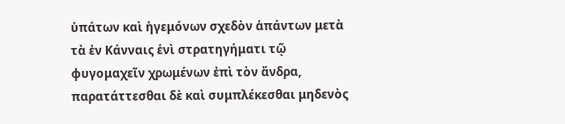ὑπάτων καὶ ἡγεμόνων σχεδὸν ἁπάντων μετὰ τὰ ἐν Κάνναις ἑνὶ στρατηγήματι τῷ φυγομαχεῖν χρωμένων ἐπὶ τὸν ἄνδρα, παρατάττεσθαι δὲ καὶ συμπλέκεσθαι μηδενὸς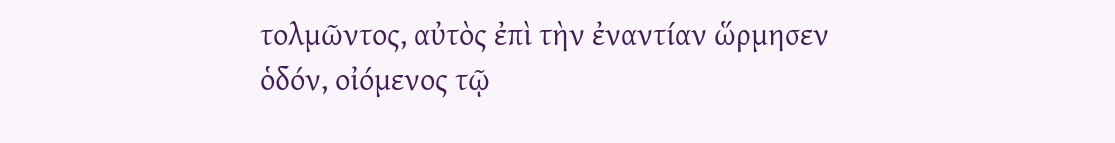τολμῶντος, αὐτὸς ἐπὶ τὴν ἐναντίαν ὥρμησεν ὁδόν, οἰόμενος τῷ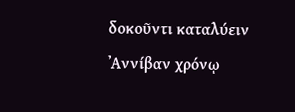δοκοῦντι καταλύειν ᾿Αννίβαν χρόνῳ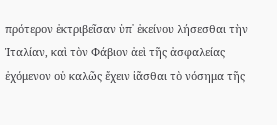πρότερον ἐκτριβεῖσαν ὑπ᾽ ἐκείνου λήσεσθαι τὴν Ἰταλίαν, καὶ τὸν Φάβιον ἀεὶ τῆς ἀσφαλείας ἐχόμενον οὐ καλῶς ἔχειν ἰᾶσθαι τὸ νόσημα τῆς